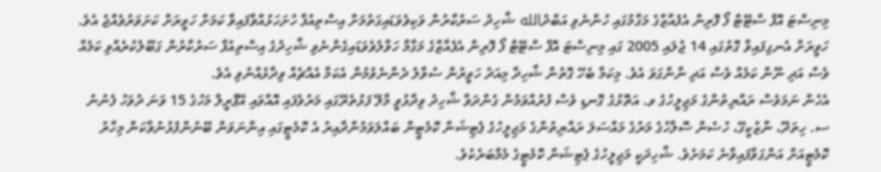މިނިސްޓަ އޮފް ސްޓޭޓް ފޯ ފޮރިން އެފެއާޒްގެ މަގާމުގައި ހުންނެވި އަބްދުالله ޝާހިދު ސަރުކާރުން ވަކިވެވަޑައިގަތުމަށް އިސްތިއުފާ ހުށަހަޅުއްވާފައިވާ ކަމަށް ހަވީރަށް ކަށަވަރުވެއްޖެ އެވެ.
ހަވީރަށް އެނގިފައިވާ ގޮތުގައި 14 ޖުލައި 2005 ގައި މިނިސްޓަ އޮފް ސްޓޭޓް ފޯ ފޮރިން އެފެއާޒްގެ މަގާމާ ހަވާލުވެވަޑައިގެންނެވި ޝާހިދުގެ އިސްތިއުފާ ސަރުކާރުން ގަބޫލުކުރެއްވި ކަމެއް ވެސް އަދި ނޫން ކަމެއް ވެސް އަދި ނާންގަވަ އެވެ. މިކަމާ ބެހޭ ގޮތުން ޝާހިދާ މިއަދު ހަވީރުން ސުވާލު ދެންނެވުމުން އެކަމާ އެއްޗެއް ވިދާޅެއްނުވި އެވެ.
އެހެން ނަމަވެސް ރައްޔިތުންގެ މަޖިލީހުގެ ވ. އަތޮޅުގެ ގޮނޑި ވެސް ފުރުއްވަމުން ގެންދަވާ ޝާހިދު ވިދާޅުވީ މާލޭ ފަޅުތެރޭގައި މަރުވެފައި އޮއްވައި އޭޕްރީލް މަހުގެ 15 ވަނަ ދުވަހު ފެނުނު ސ. ހިތަދޫ، ނާޒުކީގޭ، ހުސެން ސޮލާހުގެ މަރުގެ މައްސަލަ ރައްޔިތުންގެ މަޖިލީހުގެ ޕެޓިޝަން ކޮމެޓީން ބައްލަވަމުންދާއިރު އެ ކޮމެޓީގައި އިންނަވަން ބޭނުންފުޅުނުވާކަން މިހާރު ކޮމެޓީއަށް އަންގަވާފައިވާނެ ކަމަށެވެ. ޝާހިދަކީ މަޖިލީހުގެ ޕެޓިޝަން ކޮމެޓީގެ މެމްބަރެކެވެ.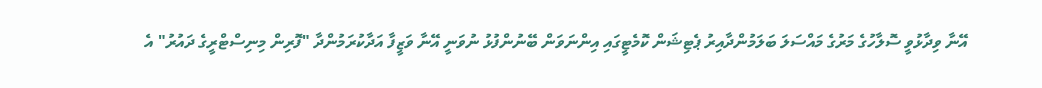އޭނާ ވިދާޅުވީ ސޮލާހުގެ މަރުގެ މައްސަލަ ބަލަމުންދާއިރު ޕެޓިޝަން ކޮމެޓީގައި އިންނަވަން ބޭނުންފުޅު ނުވަނީ އޭނާ ވަޒީފާ އަދާކުރަމުންދާ "ފޮރިން މިނިސްޓްރީގެ ދައުރު" އެ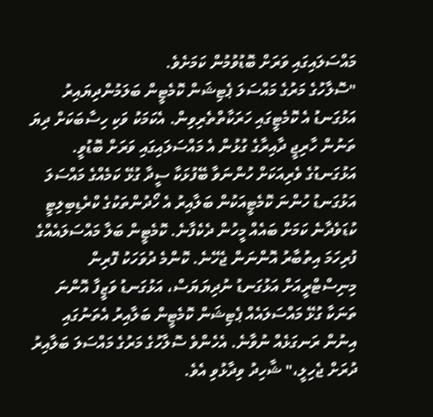މައްސަލައިގައި ވަރަށް ބޮޑުވުމުން ކަމަށެވެ.
"ސޮލާހުގެ މަރުގެ މައްސަލަ ޕެޓިޝަން ކޮމެޓީން ބަލަމުންދިޔައިރު އަޅުގަނޑު އެ ކޮމެޓީގައި ހަރަކާތްތެރިވިން. އެކަމަކު ވަކި ހިސާބަކަށް ދިޔަ ތަނުން ހާރިޖީ ދާއިރާގެ ގުޅުން އެ މައްސަލައިގައި ވަރަށް ބޮޑުވީ. އަޅުގަނޑުގެ ވެރިއަކަށް ހުންނަވާ ބޭފުޅަކާ ސީދާ ގުޅޭ ކަމެއްގެ މައްސަލަ އަޅުގަނޑު ހުންނަ ކޮމެޓީއަކުން ބަލާއިރު އެ ހޯދުންތަކުގެ ކްރެޑިބިލިޓީ ކުޑަވެދާނެ ކަމަށް ބައެއް މީހުން ދެކެފާނެ. ކޮމެޓީން ބަލާ މައްސަލައެއްގެ ފުރިހަމަ އިތުބާރު އޮންނަން ޖެހޭނެ. ކޮންމެ ދުވަހަކު ފޮރިން މިނިސްޓްރީއަށް އަޅުގަނޑު ނުދިޔަޔަސް، އަޅުގަނޑު ވަޒީފާ އޮންނަ ތަނަކާ ގުޅޭ މައްސަލައެއް ޕެޓިޝަން ކޮމެޓީން ބަލާއިރު އެތަނުގައި އިނުން ރަނގަޅެއް ނުވާނެ. އެހެންވެ ސޮލާހުގެ މަރުގެ މައްސަލަ ބަލާއިރު ދުރަށް ޖެހިލީ،" ޝާހިދު ވިދާޅުވި އެވެ.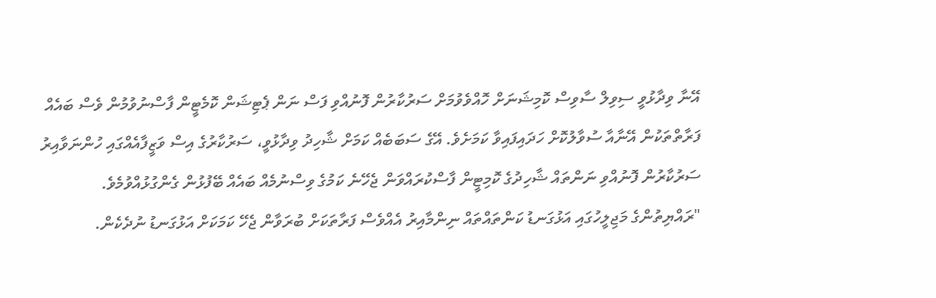އޭނާ ވިދާޅުވީ ސިވިލް ސާވިސް ކޮމިޝަނަށް ހޮއްވެވުމަށް ސަރުކާރުން ފޮނުއްވި ފަސް ނަން ޕެޓިޝަން ކޮމެޓީން ފާސްނުވުމުން ވެސް ބައެއް ފަރާތްތަކުން އޭނާއާ ސުވާލުކޮށް ހަދައިފައިވާ ކަމަށެވެ. އޭގެ ސަބަބެއް ކަމަށް ޝާހިދު ވިދާޅުވީ، ސަރުކާރުގެ އިސް ވަޒީފާއެއްގައި ހުންނަވާއިރު ސަރުކާރުން ފޮނުއްވި ނަންތައް ޝާހިދުގެ ކޮމިޓީން ފާސްކުރައްވަން ޖެހޭނެ ކަމުގެ ވިސްނުމެއް ބައެއް ބޭފުޅުން ގެންގުޅުއްވުމެވެ.
"ރައްޔިތުންގެ މަޖިލީހުގައި އަޅުގަނޑު ކަންތައްތައް ނިންމާއިރު އެއްވެސް ފަރާތަކަށް ބުރަވާން ޖެހޭ ކަމަކަށް އަޅުގަނޑު ނުދެކެން.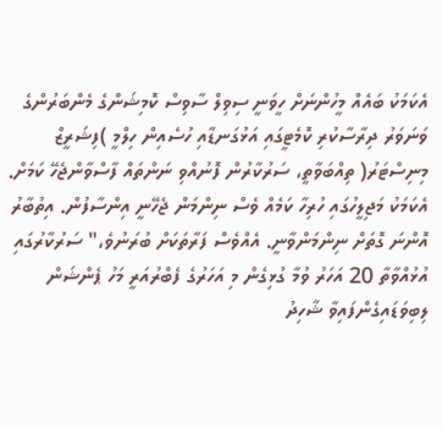އެކަމަކު ބައެއް މީހުންނަށް ހީވަނީ ސިވިލް ސާވިސް ކޮމިޝަންގެ މެންބަރުންގެ ވަނަވަރު ދިރާސާކުރި ކޮމެޓީގައި އަޅުގަނޑާއި ހުސެއިން ހިލްމީ )ފިޝަރީޒް މިނިސްޓަރު( ތިއްބަވާތީ، ސަރުކާރުން ފޮނުއްވި ނަންތައް ފާސްވާންޖެހޭ ކަމަށް. އެކަމަކު މަޖިލީހުގައި ހުރިހާ ކަމެއް ވެސް ނިންމަން ޖެހޭނީ އިންސާފުން. އިތުބާރު އޮންނަ ގޮތަށް ނިންމަންވާނީ. އެއްވެސް ފަރާތަކަށް ބުރަނުވެ،" ސަރުކާރުގައި އުޅުއްވާތާ 20 އަހަރު ވުމާ ގުޅިގެން މި އަހަރުގެ ފެބްރުއަރީ މަހު ޕެންޝަން ލިބިވަޑައިގެންފައިވާ ޝާހިދު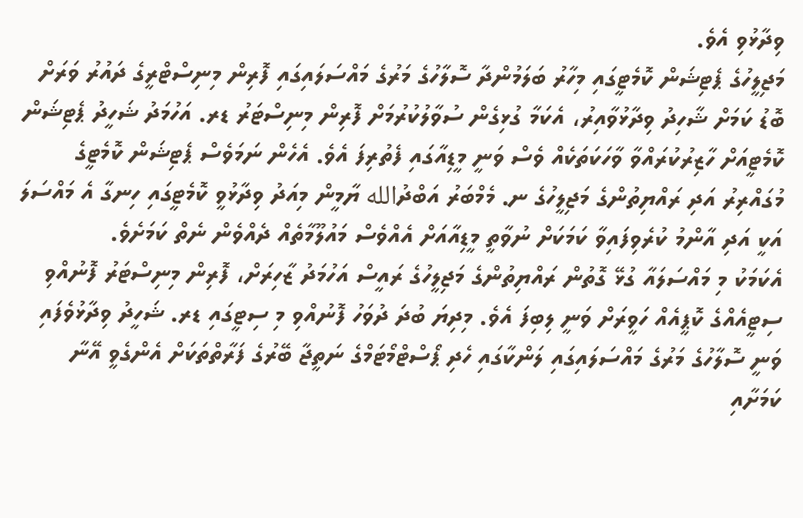ވިދާޅުވި އެވެ.
މަޖިލީހުގެ ޕެޓިޝަން ކޮމެޓީގައި މިހާރު ބަލަމުންދާ ސޮލާހުގެ މަރުގެ މައްސަލައިގައި ފޮރިން މިނިސްޓްރީގެ ދައުރު ވަރަށް ބޮޑު ކަމަށް ޝާހިދު ވިދާޅުވާއިރު، އެކަމާ ގުޅިގެން ސުވާލުކުރުމަށް ފޮރިން މިނިސްޓަރު ޑރ. އަހުމަދު ޝަހީދު ޕެޓިޝަން ކޮމެޓީއަށް ހާޒިރުކުރައްވާ ވާހަކަތަކެއް ވެސް ވަނީ މީޑިއާގައި ފެތުރިފަ އެވެ. އެހެން ނަމަވެސް ޕެޓިޝަން ކޮމެޓީގެ މުގައްރިރު އަދި ރައްޔިތުންގެ މަޖިލީހުގެ ނ. މެމްބަރު އަބްދުالله ޔާމީން މިއަދު ވިދާޅުވީ ކޮމެޓީގައި ހިނގާ އެ މައްސަލަ އަކީ އަދި އާންމު ކުރެވިފައިވާ ކަމަކަށް ނުވާތީ މީޑިއާއަށް އެއްވެސް މައުލޫމާތެއް ދެއްވެން ނެތް ކަމަށެވެ.
އެކަމަކު މި މައްސަލައާ ގުޅޭ ގޮތުން ރައްޔިތުންގެ މަޖިލީހުގެ ރައީސް އަހުމަދު ޒާހިރަށް، ފޮރިން މިނިސްޓަރު ފޮނުއްވި ސިޓީއެއްގެ ކޮޕީއެއް ހަވީރަށް ވަނީ ލިބިފަ އެވެ. މިދިޔަ ބުދަ ދުވަހު ފޮނުއްވި މި ސިޓީގައި ޑރ. ޝަހީދު ވިދާޅުވެފައި ވަނީ ސޮލާހުގެ މަރުގެ މައްސަލައިގައި ލަންކާގައި ހެދި ޕޯސްޓްމޯޓަމްގެ ނަތީޖާ ބޭރުގެ ފަރާތްތަކަށް އެންގެވީ އޭނާ ކަމަށާއި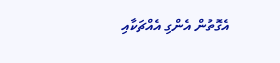އެގޮތުން އެންގި އެއްޗަކާއި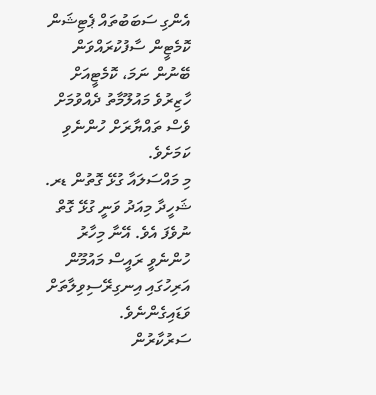އެންގި ސަބަބުތައް ޕެޓިޝަން ކޮމެޓީން ސާފުކުރައްވަން ބޭނުން ނަމަ، ކޮމެޓީއަށް ހާޒިރުވެ މައުލޫމާތު ދެއްވުމަށް ވެސް ތައްޔާރަށް ހުންނެވި ކަމަށެވެ.
މި މައްސަލައާ ގުޅޭ ގޮތުން ޑރ. ޝަހީދާ މިއަދު ވަނީ ގުޅޭ ގޮތް ނުވެފަ އެވެ. އޭނާ މިހާރު ހުންނެވީ ރައީސް މައުމޫން އަރިހުގައި އިނގިރޭސިވިލާތަށް ވަޑައިގެންނެވެ.
ސަރުކާރުން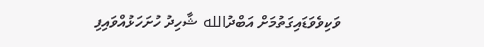ވަކިވެވަޑައިގަތުމަށް އަބްދުالله ޝާހިދު ހުށަހަޅުއްވައިފި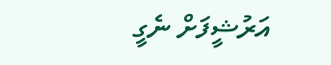އަރުޝީފަށް ނެގީ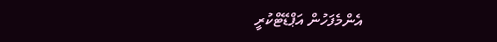އެންމެފަހުން އަޕްޑޭޓްކުރީ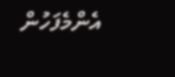އެންމެފަހުން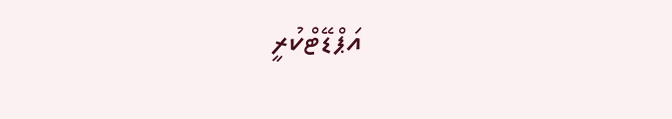އަޕްޑޭޓްކުރީ